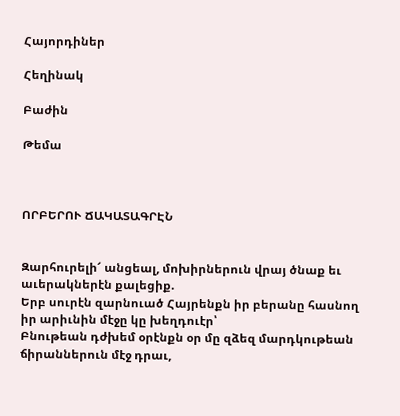Հայորդիներ

Հեղինակ

Բաժին

Թեմա



ՈՐԲԵՐՈՒ ՃԱԿԱՏԱԳՐԷՆ


Զարհուրելի՜ անցեալ, մոխիրներուն վրայ ծնաք եւ աւերակներէն քալեցիք.
Երբ սուրէն զարնուած Հայրենքն իր բերանը հասնող իր արիւնին մէջը կը խեղդուէր՝
Բնութեան դժխեմ օրէնքն օր մը զձեզ մարդկութեան ճիրաններուն մէջ դրաւ,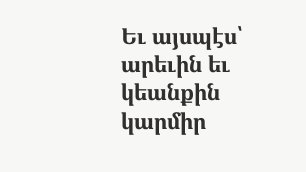Եւ այսպէս՝ արեւին եւ կեանքին կարմիր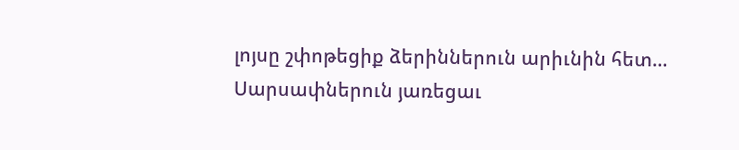լոյսը շփոթեցիք ձերիններուն արիւնին հետ…
Սարսափներուն յառեցաւ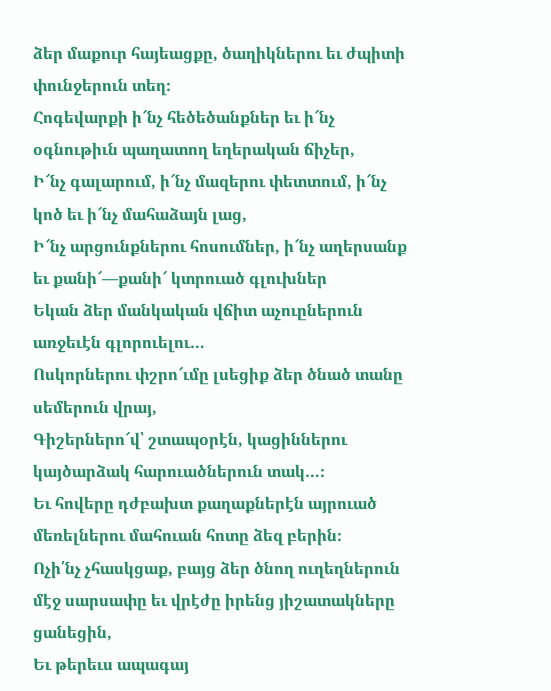ձեր մաքուր հայեացքը, ծաղիկներու եւ ժպիտի փունջերուն տեղ։
Հոգեվարքի ի՜նչ հեծեծանքներ եւ ի՜նչ օգնութիւն պաղատող եղերական ճիչեր,
Ի՜նչ գալարում, ի՜նչ մազերու փետտում, ի՜նչ կոծ եւ ի՜նչ մահաձայն լաց,
Ի՜նչ արցունքներու հոսումներ, ի՜նչ աղերսանք եւ քանի՜—քանի՜ կտրուած գլուխներ
Եկան ձեր մանկական վճիտ աչուըներուն առջեւէն գլորուելու…
Ոսկորներու փշրո՜ւմը լսեցիք ձեր ծնած տանը սեմերուն վրայ,
Գիշերներո՜վ՝ շտապօրէն, կացիններու կայծարձակ հարուածներուն տակ…։
Եւ հովերը դժբախտ քաղաքներէն այրուած մեռելներու մահուան հոտը ձեզ բերին։
Ոչի՛նչ չհասկցաք, բայց ձեր ծնող ուղեղներուն մէջ սարսափը եւ վրէժը իրենց յիշատակները ցանեցին,
Եւ թերեւս ապագայ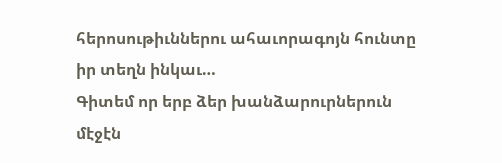հերոսութիւններու ահաւորագոյն հունտը իր տեղն ինկաւ…
Գիտեմ որ երբ ձեր խանձարուրներուն մէջէն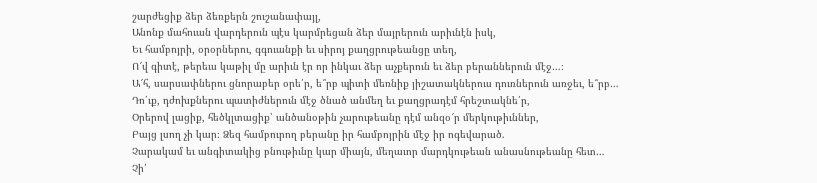շարժեցիք ձեր ձեռքերն շուշանափայլ,
Անոնք մահուան վարդերուն պէս կարմրեցան ձեր մայրերուն արիւնէն իսկ,
Եւ համբոյրի, օրօրներու, գգուանքի եւ սիրոյ քաղցրութեանցը տեղ,
Ո՜վ գիտէ, թերեւս կաթիլ մը արիւն էր որ ինկաւ ձեր աչքերուն եւ ձեր բերաններուն մէջ…։
Ա՜հ, սարսափներու ցնորաբեր օրե՛ր, ե՞րբ պիտի մեռնիք յիշատակներուս դուռներուն առջեւ, ե՞րբ…
Դո՛ւք, դժոխքներու պատիժներուն մէջ ծնած անմեղ եւ քաղցրադէմ հրեշտակնե՛ր,
Օրերով լացիք, հեծկլտացիք՝ անծանօթին չարութեանը դէմ անզօ՜ր մերկութիւններ,
Բայց լսող չի կար։ Ձեզ համբուրող բերանը իր համբոյրին մէջ իր ոգեվարած.
Չարակամ եւ անգիտակից բնութիւնը կար միայն, մեղաւոր մարդկութեան անասնութեանը հետ…
Չի՛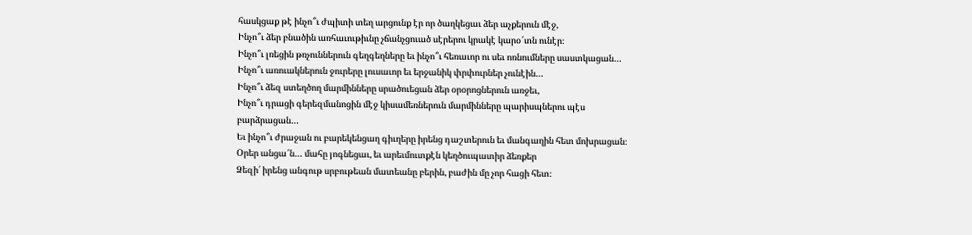հասկցաք թէ ինչո՞ւ ժպիտի տեղ արցունք էր որ ծաղկեցաւ ձեր աչքերուն մէջ,
Ինչո՞ւ ձեր բնածին առհաւութիւնը չճանչցուած սէրերու կրակէ կարօ՜տն ունէր։
Ինչո՞ւ լռեցին թռչուններուն գեղգեղները եւ ինչո՞ւ հեռաւոր ու սեւ ոռնումները սաստկացան…
Ինչո՞ւ առուակներուն ջուրերը լուսաւոր եւ երջանիկ փրփուրներ չունէին…
Ինչո՞ւ ձեզ ստեղծող մարմինները սրածուեցան ձեր օրօրոցներուն առջեւ,
Ինչո՞ւ դրացի գերեզմանոցին մէջ կիսամեռներուն մարմինները պարիսպներու պէս բարձրացան…
Եւ ինչո՞ւ ժրաջան ու բարեկենցաղ գիւղերը իրենց դաշտերուն եւ մանգաղին հետ մոխրացան։
Օրեր անցա՜ն… մահը յոգնեցաւ, եւ արեւմուտքէն կեղծուպատիր ձեռքեր
Ձեզի՛ իրենց անգութ սրբութեան մատեանը բերին, բաժին մը չոր հացի հետ։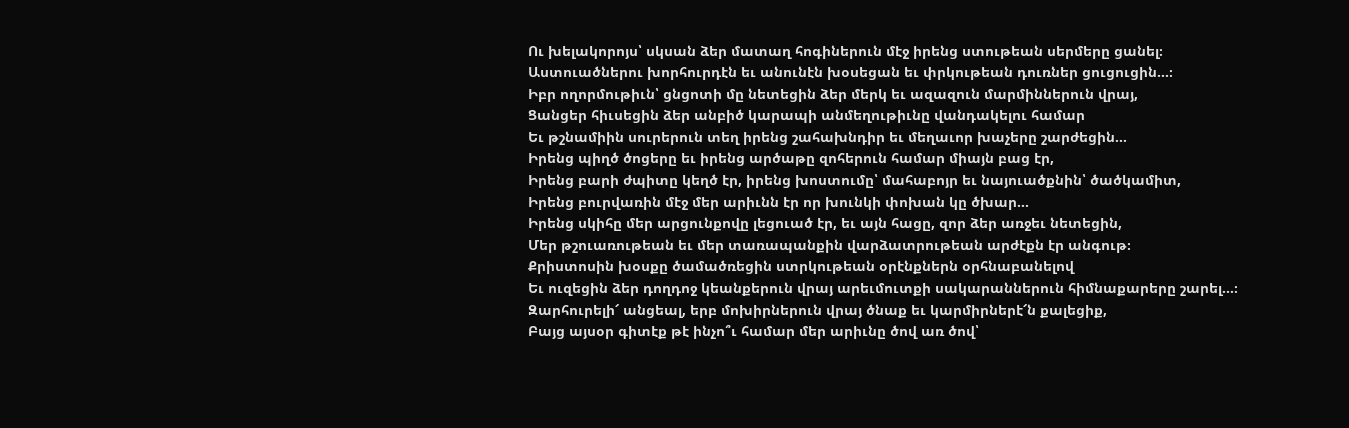Ու խելակորոյս՝ սկսան ձեր մատաղ հոգիներուն մէջ իրենց ստութեան սերմերը ցանել։
Աստուածներու խորհուրդէն եւ անունէն խօսեցան եւ փրկութեան դուռներ ցուցուցին…։
Իբր ողորմութիւն՝ ցնցոտի մը նետեցին ձեր մերկ եւ ազազուն մարմիններուն վրայ,
Ցանցեր հիւսեցին ձեր անբիծ կարապի անմեղութիւնը վանդակելու համար
Եւ թշնամիին սուրերուն տեղ իրենց շահախնդիր եւ մեղաւոր խաչերը շարժեցին…
Իրենց պիղծ ծոցերը եւ իրենց արծաթը զոհերուն համար միայն բաց էր,
Իրենց բարի ժպիտը կեղծ էր, իրենց խոստումը՝ մահաբոյր եւ նայուածքնին՝ ծածկամիտ,
Իրենց բուրվառին մէջ մեր արիւնն էր որ խունկի փոխան կը ծխար…
Իրենց սկիհը մեր արցունքովը լեցուած էր, եւ այն հացը, զոր ձեր առջեւ նետեցին,
Մեր թշուառութեան եւ մեր տառապանքին վարձատրութեան արժէքն էր անգութ։
Քրիստոսին խօսքը ծամածռեցին ստրկութեան օրէնքներն օրհնաբանելով
Եւ ուզեցին ձեր դողդոջ կեանքերուն վրայ արեւմուտքի սակարաններուն հիմնաքարերը շարել…։
Զարհուրելի՜ անցեալ, երբ մոխիրներուն վրայ ծնաք եւ կարմիրներէ՜ն քալեցիք,
Բայց այսօր գիտէք թէ ինչո՞ւ համար մեր արիւնը ծով առ ծով՝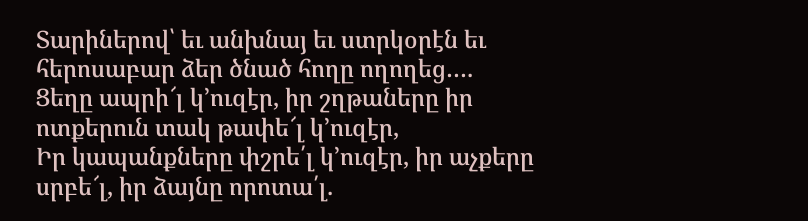Տարիներով՝ եւ անխնայ եւ ստրկօրէն եւ հերոսաբար ձեր ծնած հողը ողողեց….
Ցեղը ապրի՜լ կ՚ուզէր, իր շղթաները իր ոտքերուն տակ թափե՜լ կ՚ուզէր,
Իր կապանքները փշրե՛լ կ՚ուզէր, իր աչքերը սրբե՜լ, իր ձայնը որոտա՛լ.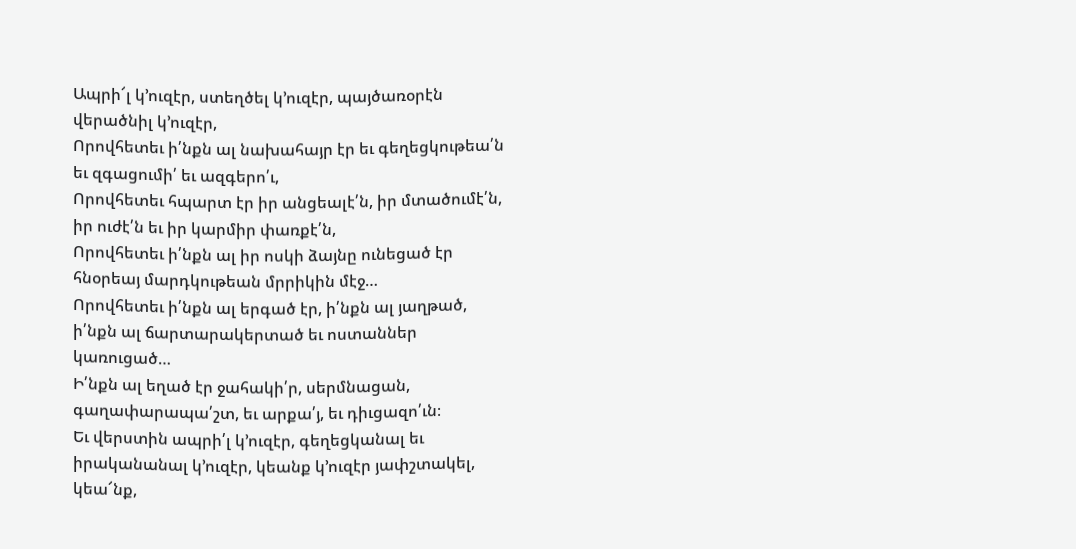Ապրի՜լ կ՚ուզէր, ստեղծել կ՚ուզէր, պայծառօրէն վերածնիլ կ՚ուզէր,
Որովհետեւ ի՛նքն ալ նախահայր էր եւ գեղեցկութեա՛ն եւ զգացումի՛ եւ ազգերո՛ւ,
Որովհետեւ հպարտ էր իր անցեալէ՛ն, իր մտածումէ՛ն, իր ուժէ՛ն եւ իր կարմիր փառքէ՛ն,
Որովհետեւ ի՛նքն ալ իր ոսկի ձայնը ունեցած էր հնօրեայ մարդկութեան մրրիկին մէջ…
Որովհետեւ ի՛նքն ալ երգած էր, ի՛նքն ալ յաղթած, ի՛նքն ալ ճարտարակերտած եւ ոստաններ կառուցած…
Ի՛նքն ալ եղած էր ջահակի՛ր, սերմնացան, գաղափարապա՛շտ, եւ արքա՛յ, եւ դիւցազո՛ւն։
Եւ վերստին ապրի՛լ կ՚ուզէր, գեղեցկանալ եւ իրականանալ կ՚ուզէր, կեանք կ՚ուզէր յափշտակել, կեա՜նք,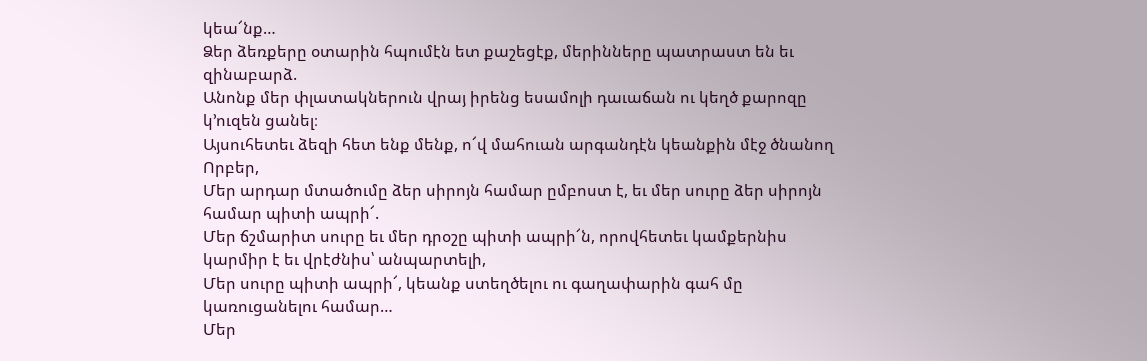կեա՜նք…
Ձեր ձեռքերը օտարին հպումէն ետ քաշեցէք, մերինները պատրաստ են եւ զինաբարձ.
Անոնք մեր փլատակներուն վրայ իրենց եսամոլի դաւաճան ու կեղծ քարոզը կ՚ուզեն ցանել։
Այսուհետեւ ձեզի հետ ենք մենք, ո՜վ մահուան արգանդէն կեանքին մէջ ծնանող Որբեր,
Մեր արդար մտածումը ձեր սիրոյն համար ըմբոստ է, եւ մեր սուրը ձեր սիրոյն համար պիտի ապրի՜.
Մեր ճշմարիտ սուրը եւ մեր դրօշը պիտի ապրի՜ն, որովհետեւ կամքերնիս կարմիր է եւ վրէժնիս՝ անպարտելի,
Մեր սուրը պիտի ապրի՜, կեանք ստեղծելու ու գաղափարին գահ մը կառուցանելու համար…
Մեր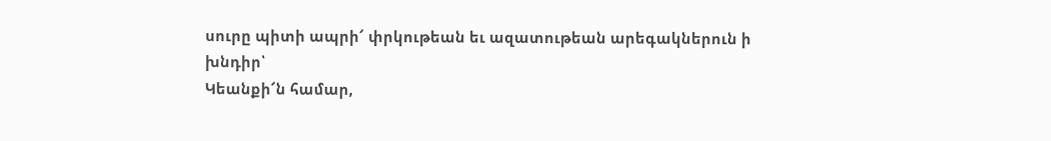սուրը պիտի ապրի՜ փրկութեան եւ ազատութեան արեգակներուն ի խնդիր՝
Կեանքի՜ն համար,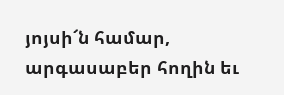յոյսի՜ն համար, արգասաբեր հողին եւ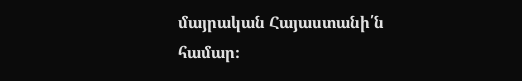մայրական Հայաստանի՛ն համար։